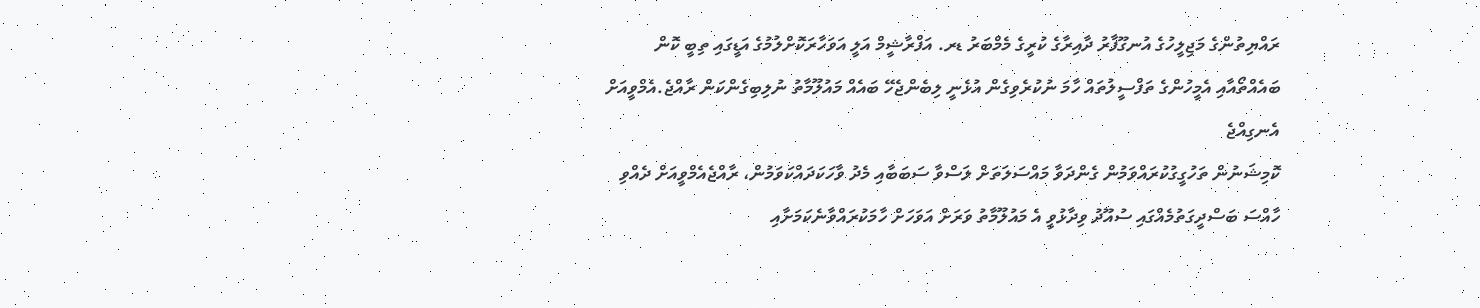ރައްޔިތުންގެ މަޖިލީހުގެ އުނގޫފާރު ދާއިރާގެ ކުރީގެ މެމްބަރު ޑރ. އަފްރާޝީމް އަލީ އަވަހާރަކޮށްލުމުގެ އަޑީގައި ތިބީ ކޮން ބައެއްތޯއާއި އެމީހުންގެ ތަފްސީލުތައް ހާމަ ނުކުރެވިގެން އުޅެނީ ލިބެންޖެހޭ ބައެއް މައުލޫމާތު ނުލިބިގެންކަން ރާއްޖެ.އެމްވީއަށް އެނގިއްޖެ
ކޮމިޝަނުން ތަހުގީގުކުރައްވަމުން ގެންދަވާ މައްސަލަތަށް ލަސްވާ ސަބަބާއި މެދު ވާހަކަދައްކަވަމުން، ރާއްޖެއެމްވީއަށް ދެއްވި ހާއްސަ ބަސްދީގަތުމެއްގައި ސުއޫދު ވިދާޅުވީ އެ މައުލޫމާތު ވަރަށް އަވަހަށް ހާމަކުރައްވާނެކަމަށާއި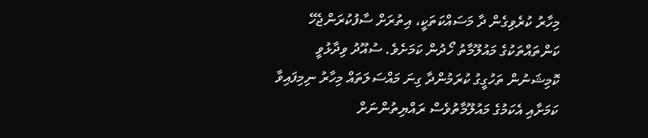މިހާރު ކުރެވިގެން ދާ މަސައްކަތަކީ، އިތުރަށް ސާފުކުރަންޖެހޭ ކަންތައްތަކުގެ މައުލޫމާތު ހޯދުން ކަމަށެވެ. ސުއޫދު ވިދާޅުވީ ކޮމިޝަނުން ތަހުގީގު ކުރަމުންދާ ގިނަ މައްސަލަތައް މިހާރު ނިމިފައިވާ ކަމަށާއި އެކަމުގެ މައުލޫމާތުވެސް ރައްޔިތުންނަށް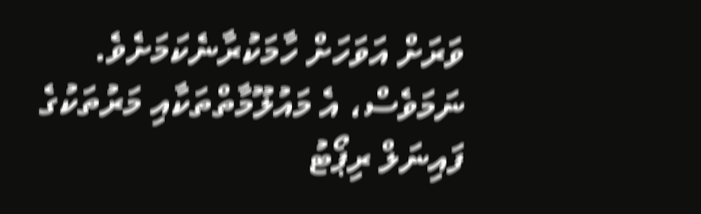ވަރަށް އަވަހަށް ހާމަކުރާނެކަމަށެވެ. ނަމަވެސް، އެ މައުލޫމާތްތަކާއި މަރުތަކުގެ ފައިނަލް ރިޕޯޓު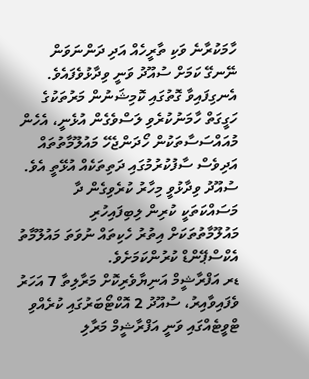ހާމަކުރާނެ ވަކި ތާރީހެއް އަދި ދަންނަވަން ނޭނގޭ ކަމަށް ސުއޫދު ވަނީ ވިދާޅުވެފައެވެ.
އެނގިފައިވާ ގޮތުގައި ކޮމިޝަނުން މަރުތަކުގެ ހަގީގަތް ހާމަނުކުރެވި ލަސްވެގެން އުޅެނީ، އެހެން މުއައްސަސާތަކުން ހޯދަންޖެހޭ މައުލޫމާތުތައް އަދިވެސް ސާފުކުރުމުގައި ދަތިތަކެއް އުޅޭތީ އެވެ.
ސުއޫދު ވިދާޅުވީ މިހާރު ކުރެވިގެން ދާ މަސައްކަތަކީ ކުރިން ލިބިފައިހުރި މައުލޫމާތުތަކަށް އިތުރު ހެކިތައް ނުވަތަ މައުލޫމާތު އެކްސްޕޭންޑް ކުރުންކަމަށެވެ.
ޑރ އަފްރާޝީމް އަނިޔާވެރިކޮށް މަރާލިތާ 7 އަހަރު ވެފައިވާއިރު، ސުއޫދު 2 އޮކްޓޯބަރުގައި ކުރެއްވި ޓްވީޓެއްގައި ވަނީ އަފްރާޝީމް މަރާލި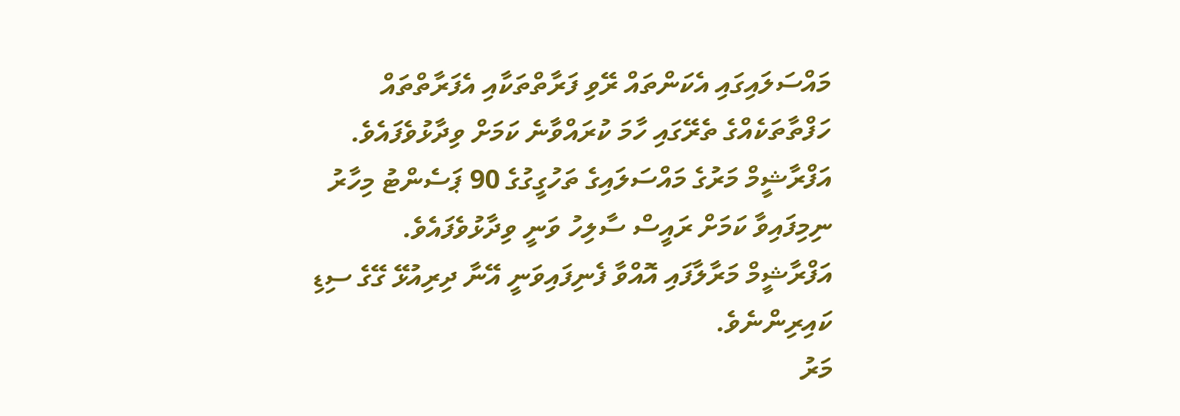މައްސަލައިގައި އެކަންތައް ރޭވި ފަރާތްތަކާއި އެފަރާތްތައް ހަފްތާތަކެއްގެ ތެރޭގައި ހާމަ ކުރައްވާނެ ކަމަށް ވިދާޅުވެފައެވެ. އަފްރާޝީމް މަރުގެ މައްސަލައިގެ ތަހުގީގުގެ 90 ޕަސެންޓު މިހާރު ނިމިފައިވާ ކަމަށް ރައީސް ސާލިހު ވަނީ ވިދާޅުވެފައެވެ.
އަފްރާޝީމް މަރާލާފައި އޮއްވާ ފެނިފައިވަނީ އޭނާ ދިރިއުޅޭ ގޭގެ ސިޑި ކައިރިންނެވެ.
މަރު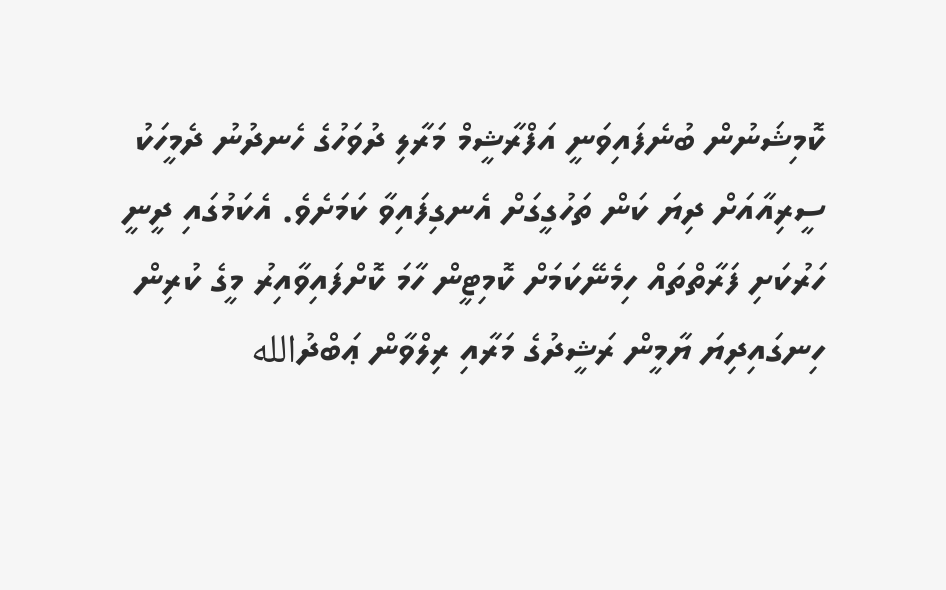ކޮމިޝަނުން ބުނެފައިވަނީ އަފްރާޝީމް މަރާލި ދުވަހުގެ ހެނދުނު ދެމީހަކު ސީރިއާއަށް ދިޔަ ކަން ތަހުގީގަށް އެނގިފައިވާ ކަމަށެވެ. އެކަމުގައި ދީނީ ހަރުކަށި ފަރާތްތައް ހިމެނޭކަމަށް ކޮމިޓީން ހާމަ ކޮށްފައިވާއިރު މީގެ ކުރިން ހިނގައިދިޔަ ޔާމީން ރަޝީދުގެ މަރާއި ރިލްވާން ޢަބްދުالله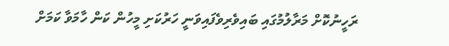ރަހީނުކޮށް މަރާލުމުގައި ބައިވެރިވެފައިވަނީ ހަރުކަށި މީހުން ކަން ހާމަވާ ކަމަށް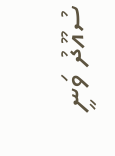ސުއޫދު ވަނީ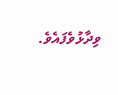ވިދާޅުވެފައެވެ.